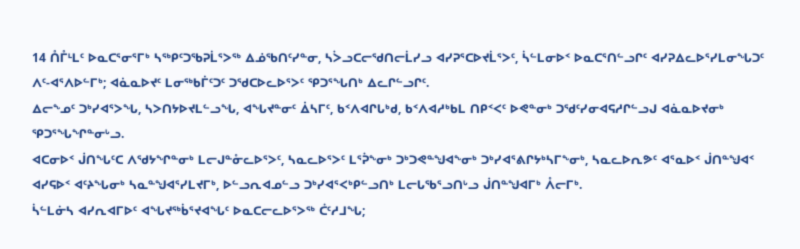14 ᑍᒤᒻᒪᑦ ᐅᓇᑕᕐᓂᕐᒥᒃ ᓴᖅᑭᑦᑐᖃᕈᒫᕐᐳᖅ ᐃᓅᖃᑎᑦᓯᓐᓂ, ᓴᐴᓗᑕᓕᖁᑎᓕᒫᓯᓗ ᐊᓯᕈᕐᑕᐅᔪᒫᕐᐳᑦ, ᓵᓪᒪᓂᐅᑉ ᐅᓇᑕᕐᑎᓪᓗᒋᑦ ᐊᓯᕈᐃᓚᐅᕐᓯᒪᓂᖓᑐᑦ ᐱᑦ-ᐊᕐᐱᐅᓪᒥᒃ; ᐊᓈᓇᐅᔪᑦ ᒪᓂᖅᑲᒦᑦᑐᑦ ᑐᖁᑕᐅᓚᐅᕐᐳᑦ ᕿᑐᕐᖓᑎᒃ ᐃᓚᒋᓪᓗᒋᑦ.
ᐃᓕᖕᓄᑦ ᑐᒃᓯᐊᕐᐳᖓ, ᓴᐳᑎᔭᐅᔪᒪᓪᓗᖓ, ᐊᖓᔪᓐᓂᑦ ᐄᓴᒥᑦ, ᑲᑉᐱᐊᒋᒐᒃᑯ, ᑲᑉᐱᐊᓱᒃᑲᒪ ᑎᑭᑉᐸᑦ ᐅᕙᓐᓂᒃ ᑐᖁᑦᓯᓂᐊᕋᓱᒋᓪᓗᒍ ᐊᓈᓇᐅᔪᓂᒃ ᕿᑐᕐᖓᖏᓐᓂᒡᓗ.
ᐊᑕᓂᐅᑉ ᒎᑎᖓᑦᑕ ᐱᖁᔭᖏᓐᓂᒃ ᒪᓕᒍᓐᓁᓚᐅᕐᐳᑦ, ᓴᓇᓚᐅᕐᐳᑦ ᒪᕐᕉᖕᓂᒃ ᑐᒃᑐᕙᓐᖑᐊᖕᓂᒃ ᑐᒃᓯᐊᕐᕕᒋᔭᒃᓴᒥᖕᓂᒃ, ᓴᓇᓚᐅᕆᕗᑦ ᐊᕐᓇᐅᑉ ᒎᑎᓐᖑᐊᑉ ᐊᓯᕋᐅᑉ ᐊᑦᔨᖓᓂᒃ ᓴᓇᓐᖑᐊᕐᓯᒪᔪᒥᒃ, ᐅᓪᓗᕆᐊᓄᓪᓗ ᑐᒃᓯᐊᕐᐸᒃᑭᓪᓗᑎᒃ ᒪᓕᒐᖃᕐᓗᑎᒡᓗ ᒎᑎᓐᖑᐊᒥᒃ ᐰᓕᒥᒃ.
ᓵᓪᒪᓃᓴ ᐊᓯᕆᐊᒥᐅᑦ ᐊᖓᔪᖅᑳᕐᔪᐊᖓᑦ ᐅᓇᑕᓕᓚᐅᕐᐳᖅ ᑖᑦᓱᒧᖓ;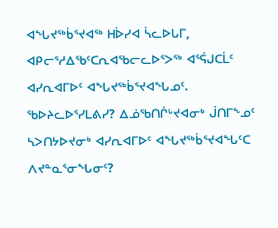ᐊᖓᔪᖅᑳᕐᔪᐊᖅ ᕼᐆᓯᐊ ᓵᓚᐅᒐᒥ, ᐊᑭᓕᕐᓱᐃᖃᑦᑕᕆᐊᖃᓕᓚᐅᕐᐳᖅ ᐊᕐᕌᒍᑕᒫᑦ ᐊᓯᕆᐊᒥᐅᑦ ᐊᖓᔪᖅᑳᕐᔪᐊᖓᓄᑦ.
ᖃᐅᔨᓚᐅᕐᓯᒪᕕᓯ? ᐃᓅᖃᑎᒌᒡᔪᐊᓂᒃ ᒎᑎᒥᖕᓄᑦ ᓴᐳᑎᔭᐅᔪᓂᒃ ᐊᓯᕆᐊᒥᐅᑦ ᐊᖓᔪᖅᑳᕐᔪᐊᖓᑦᑕ ᐱᔪᓐᓇᕐᓂᖓᓂᑦ?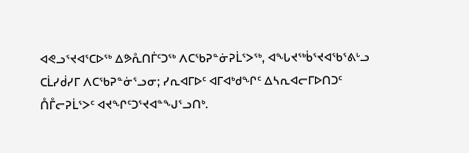ᐊᕙᓗᕐᔪᐊᕐᑕᐅᖅ ᐃᕗᕅᑎᒦᑦᑐᖅ ᐱᑕᖃᕈᓐᓃᕈᒫᕐᐳᖅ, ᐊᖓᔪᖅᑳᕐᔪᐊᖃᕐᕕᒡᓗ ᑕᒫᓯᑰᓯᒥ ᐱᑕᖃᕈᓐᓃᕐᓗᓂ; ᓯᕆᐊᒥᐅᑦ ᐊᒥᐊᒃᑯᖏᑦ ᐃᓴᕆᐊᓕᒥᐅᑎᑐᑦ ᑍᒤᓕᕈᒫᕐᐳᑦ ᐊᔪᖏᑦᑐᕐᔪᐊᓐᖑᕐᓗᑎᒃ.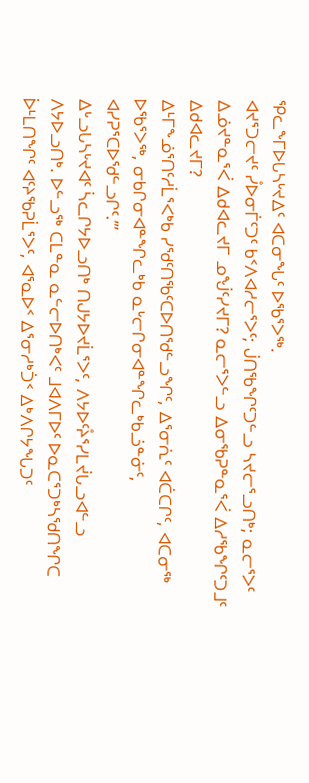ᕿᓚᖕᒥᐅᒐᓴᒡᔪᐃᑦ ᐊᑕᓂᖓᑦ ᐅᖃᕐᐳᖅ.
ᐊᔪᕐᑐᓕᔪᑦ ᓮᐅᓂᒦᑦᑐᑦ ᑲᑉᐱᐊᓱᓕᕐᐳᑦ; ᒎᑎᖃᖏᑦᑐᓪᓗ ᓴᔪᓕᕐᓗᑎᒃ; ᓇᓕᕐᐳᑦ ᐃᓅᔪᓐᓇᕐᐹ ᐃᑯᐊᓚᔪᒥ ᓄᖒᑦᓯᔪᒥ? ᓇᓕᕐᐳᓪᓗ ᐃᓂᖃᕈᓐᓇᕐᐹ ᐃᓱᖃᖏᑦᑐᒧᑦ ᐃᑯᐊᓚᔪᒥ?
ᐃᒻᒥᖕᓅᕐᑎᑦᓱᒫᕐᐸᒃᑲ ᓯᖁᑦᑎᖃᑦᑕᐅᑎᖁᓪᓗᖏᑦ, ᐃᕐᓂᕇᑦ ᐊᑖᑕᒋᑦ, ᐊᑕᓂᖅ ᐅᖃᕐᐳᖅ, ᓂᑲᒋᓂᐊᓐᖏᓚᒃᑲ ᓇᒡᓕᒋᓂᐊᓐᖏᓚᒃᑲᓘᓐᓃᑦ, ᐊᓯᕈᕐᑕᐅᖁᓪᓗᒋᑦ.’”
ᐃᒡᓗᒐᓴᒡᔪᐊᑦ ᓵᓚᒋᔭᐅᓗᑎᒃ ᑎᒍᔭᐅᔪᒫᕐᐳᑦ, ᐱᔭᐅᑦᔧᕐᓯᒪᔫᒐᓗᐊᓪᓗ ᐱᔭᐅᓗᑎᒃ. ᐅᓪᓗᖅ ᑕᒪᓐᓇ ᓇᓪᓕᐅᑎᒃᐸᑦ ᒧᐊᐱᒥᐅᑦ ᐅᓇᑕᕐᑐᒃᓴᖁᑎᖏᑕ ᐆᒻᒪᑎᖏᑦ ᐊᑦᔨᖃᕈᒫᕐᐳᑦ, ᐊᕐᓇᐅᑉ ᐃᕐᓂᓱᒃᑑᑉ ᐃᒃᐱᒋᔭᖓᑐᑦ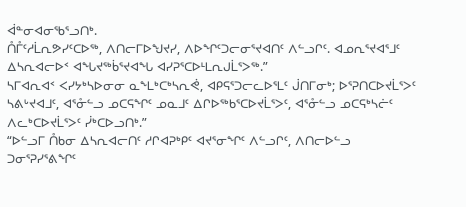ᐋᓐᓂᐊᓂᖃᕐᓗᑎᒃ.
ᑍᒤᑦᓱᒫᕆᕗᓯᑦᑕᐅᖅ, ᐱᑎᓕᒥᐅᖑᔪᓯ, ᐱᐅᖏᑦᑐᓕᓂᕐᔪᐊᑎᑦ ᐱᓪᓗᒋᑦ. ᐊᓄᕆᕐᔪᐊᕐᒧᑦ ᐃᓴᕆᐊᓕᐅᑉ ᐊᖓᔪᖅᑳᕐᔪᐊᖓ ᐊᓯᕈᕐᑕᐅᒻᒪᕆᒍᒫᕐᐳᖅ.”
ᓴᒥᐊᕆᐊᑉ ᐸᓯᔭᒃᓴᐅᓂᓂ ᓇᖕᒪᒃᑕᒃᓴᕆᕚ, ᐊᑭᕋᕐᑐᓕᓚᐅᕐᒪᑦ ᒎᑎᒥᓂᒃ; ᐅᕐᕈᑎᑕᐅᔪᒫᕐᐳᑦ ᓴᕕᒡᔪᐊᒧᑦ, ᐊᕐᓁᓪᓗ ᓄᑕᕋᖏᑦ ᓄᓇᒧᑦ ᐃᒋᐅᖅᑲᕐᑕᐅᔪᒫᕐᐳᑦ, ᐊᕐᓁᓪᓗ ᓄᑕᕋᒃᓴᓖᑦ ᐱᓚᒃᑕᐅᔪᒫᕐᐳᑦ ᓰᒃᑕᐅᓗᑎᒃ.”
“ᐅᓪᓗᒥ ᑍᑲᓂ ᐃᓴᕆᐊᓕᑎᑦ ᓱᒋᐊᕈᒃᑭᑦ ᐊᔪᕐᓂᖏᑦ ᐱᓪᓗᒋᑦ, ᐱᑎᓕᐅᓪᓗ ᑐᓂᕐᕈᓯᕐᕕᖏᑦ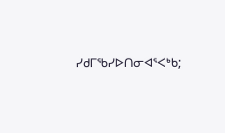ᓯᑯᒥᖃᓯᐅᑎᓂᐊᕐᐸᒃᑲ;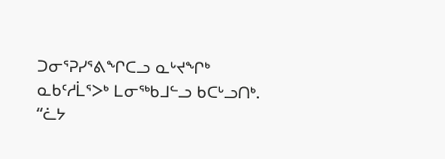ᑐᓂᕐᕈᓯᕐᕕᖏᑕᓗ ᓇᒡᔪᖏᒃ ᓇᑲᑦᓱᒫᕐᐳᒃ ᒪᓂᖅᑲᒧᓪᓗ ᑲᑕᒡᓗᑎᒃ.
“ᓛᔭ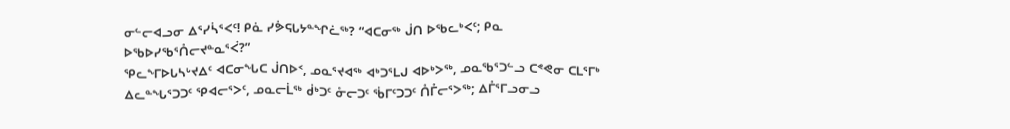ᓂᓪᓕᐊᓗᓂ ᐃᕐᓯᓵᕐᐸᑦ! ᑭᓈ ᓯᕘᕋᒐᔭᓐᖏᓛᖅ? “ᐊᑕᓂᖅ ᒎᑎ ᐅᖃᓚᒃᐸᑦ; ᑭᓇ ᐅᖃᐅᓯᖃᕐᑍᓕᔪᓐᓇᕐᐹ?”
ᕿᓚᖕᒥᐅᒐᓴᒡᔪᐃᑦ ᐊᑕᓂᖓᑕ ᒎᑎᐅᑉ, ᓄᓇᕐᔪᐊᖅ ᐊᒃᑐᕐᒪᒍ ᐊᐅᒃᐳᖅ, ᓄᓇᖃᕐᑐᓪᓗ ᑕᕝᕙᓂ ᑕᒪᕐᒥᒃ ᐃᓚᓐᖓᕐᑐᑐᑦ ᕿᐊᓕᕐᐳᑦ, ᓄᓇᓕᒫᖅ ᑰᒃᑐᑦ ᓁᓕᑐᑦ ᖄᒥᑦᑐᑐᑦ ᑍᒤᓕᕐᐳᖅ; ᐃᒤᕐᒥᓗᓂᓗ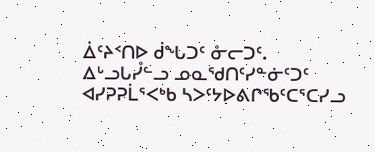ᐄᑦᔨᑉᑎᐅ ᑰᖓᑐᑦ ᓁᓕᑐᑦ.
ᐃᒡᓗᒐᓮᓪᓗ ᓄᓇᖁᑎᑦᓯᓐᓃᑦᑐᑦ ᐊᓯᕈᕈᒫᕐᐸᒃᑲ ᓴᐳᑦᔭᐅᕕᒋᖃᑦᑕᕐᑕᓯᓗ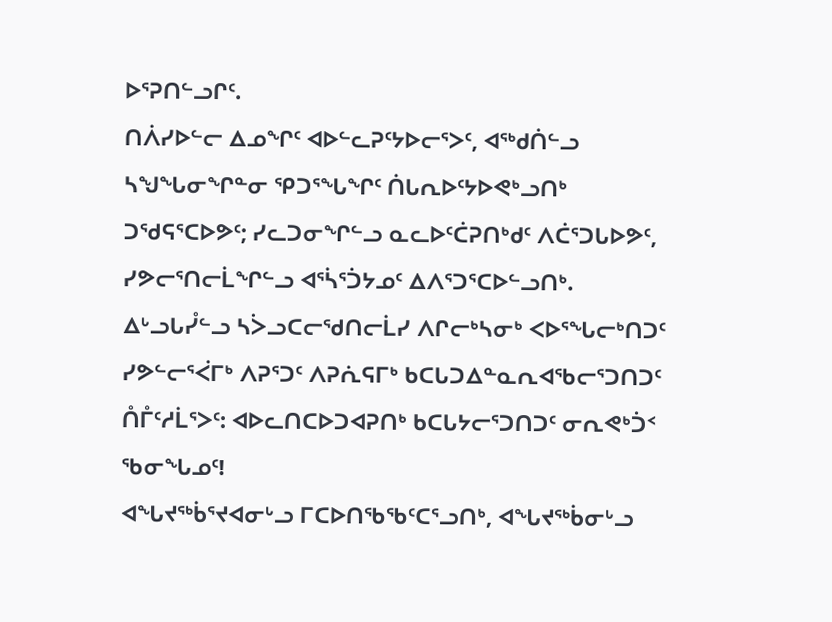ᐅᕐᕈᑎᓪᓗᒋᑦ.
ᑎᐲᓯᐅᓪᓕ ᐃᓄᖏᑦ ᐊᐅᓪᓚᕈᑦᔭᐅᓕᕐᐳᑦ, ᐊᖅᑯᑏᓪᓗ ᓴᖑᖓᓂᖏᓐᓂ ᕿᑐᕐᖓᖏᑦ ᑏᒐᕆᐅᑦᔭᐅᕙᒃᓗᑎᒃ ᑐᖁᕋᕐᑕᐅᕗᑦ; ᓯᓚᑐᓂᖏᓪᓗ ᓇᓚᐅᑦᑖᕈᑎᒃᑯᑦ ᐱᑖᕐᑐᒐᐅᕗᑦ, ᓯᕗᓕᕐᑎᓕᒫᖏᓪᓗ ᐊᕐᓵᕐᑑᔭᓄᑦ ᐃᐱᕐᑐᕐᑕᐅᓪᓗᑎᒃ.
ᐃᒡᓗᒐᓮᓪᓗ ᓴᐴᓗᑕᓕᖁᑎᓕᒫᓯ ᐱᒋᓕᒃᓴᓂᒃ ᐸᐅᕐᖓᓕᒃᑎᑐᑦ ᓯᕗᓪᓕᕐᐹᒥᒃ ᐱᕈᕐᑐᑦ ᐱᕈᕇᕋᒥᒃ ᑲᑕᒐᑐᐃᓐᓇᕆᐊᖃᓕᕐᑐᑎᑐᑦ ᑍᒤᑦᓱᒫᕐᐳᑦ: ᐊᐅᓚᑎᑕᐅᑐᐊᕈᑎᒃ ᑲᑕᒐᔭᓕᕐᑐᑎᑐᑦ ᓂᕆᕙᒃᑑᑉ ᖃᓂᖓᓄᑦ!
ᐊᖓᔪᖅᑳᕐᔪᐊᓂᒡᓗ ᒥᑕᐅᑎᖃᖃᑦᑕᕐᓗᑎᒃ, ᐊᖓᔪᖅᑳᓂᒡᓗ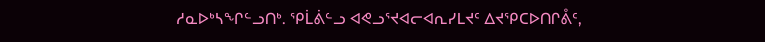ᓱᓇᐅᒃᓴᖏᓪᓗᑎᒃ. ᕿᒫᕖᓪᓗ ᐊᕙᓗᕐᔪᐊᓕᐊᕆᓯᒪᔪᑦ ᐃᔪᕿᑕᐅᑎᒋᕔᑦ,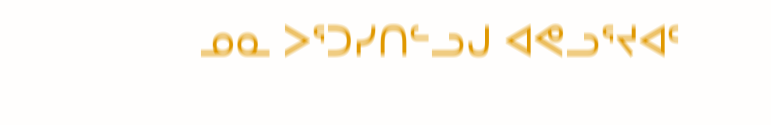ᓄᓇ ᐳᕐᑐᓯᑎᓪᓗᒍ ᐊᕙᓗᕐᔪᐊᑦ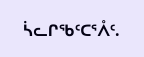ᓵᓚᒋᖃᑦᑕᕐᐰᑦ.